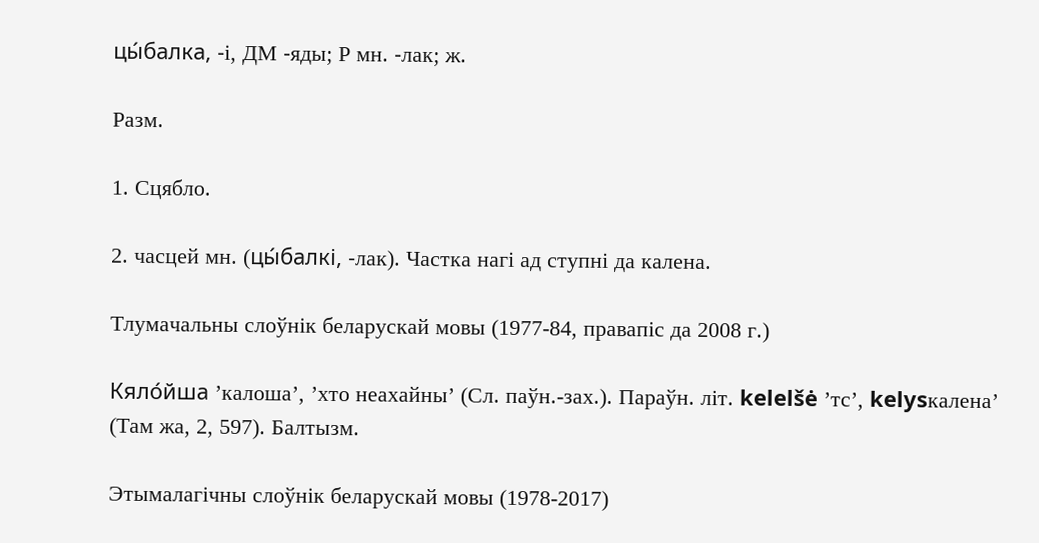цы́балка, ‑і, ДМ ‑яды; Р мн. ‑лак; ж.

Разм.

1. Сцябло.

2. часцей мн. (цы́балкі, ‑лак). Частка нагі ад ступні да калена.

Тлумачальны слоўнік беларускай мовы (1977-84, правапіс да 2008 г.)

Кяло́йша ’калоша’, ’хто неахайны’ (Сл. паўн.-зах.). Параўн. літ. kelelšė ’тс’, kelysкалена’ (Там жа, 2, 597). Балтызм.

Этымалагічны слоўнік беларускай мовы (1978-2017)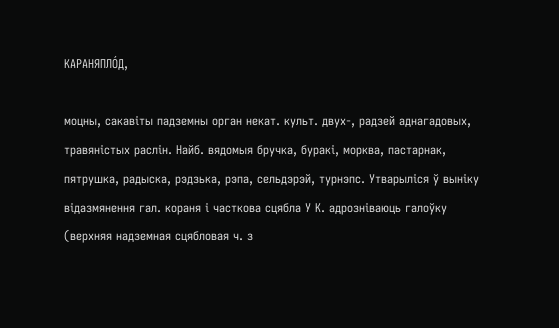КАРАНЯПЛО́Д,

моцны, сакавіты падземны орган некат. культ. двух-, радзей аднагадовых, травяністых раслін. Найб. вядомыя бручка, буракі, морква, пастарнак, пятрушка, радыска, рэдзька, рэпа, сельдэрэй, турнэпс. Утварыліся ў выніку відазмянення гал. кораня і часткова сцябла У К. адрозніваюць галоўку (верхняя надземная сцябловая ч. з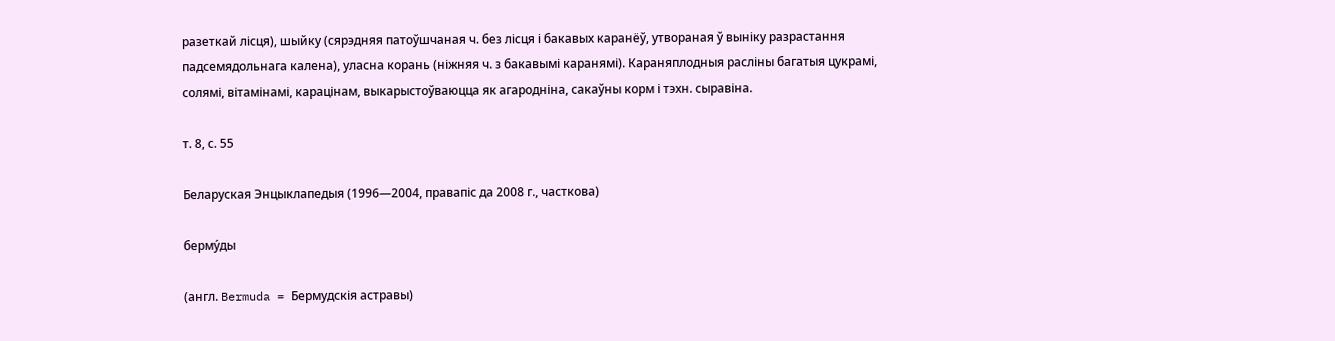разеткай лісця), шыйку (сярэдняя патоўшчаная ч. без лісця і бакавых каранёў, утвораная ў выніку разрастання падсемядольнага калена), уласна корань (ніжняя ч. з бакавымі каранямі). Караняплодныя расліны багатыя цукрамі, солямі, вітамінамі, карацінам, выкарыстоўваюцца як агародніна, сакаўны корм і тэхн. сыравіна.

т. 8, с. 55

Беларуская Энцыклапедыя (1996—2004, правапіс да 2008 г., часткова)

берму́ды

(англ. Bermuda = Бермудскія астравы)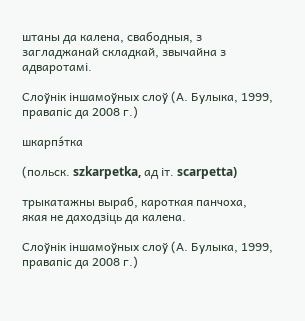штаны да калена, свабодныя, з загладжанай складкай, звычайна з адваротамі.

Слоўнік іншамоўных слоў (А. Булыка, 1999, правапіс да 2008 г.)

шкарпэ́тка

(польск. szkarpetka, ад іт. scarpetta)

трыкатажны выраб, кароткая панчоха, якая не даходзіць да калена.

Слоўнік іншамоўных слоў (А. Булыка, 1999, правапіс да 2008 г.)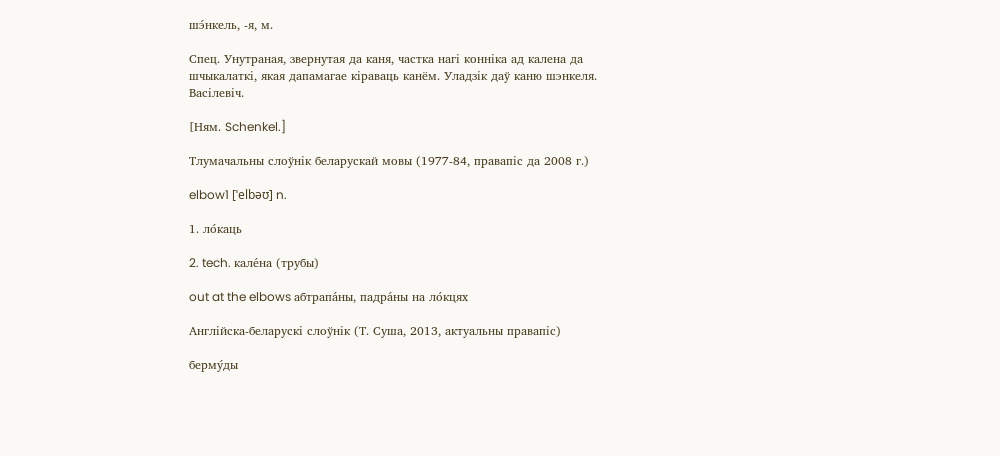шэ́нкель, ‑я, м.

Спец. Унутраная, звернутая да каня, частка нагі конніка ад калена да шчыкалаткі, якая дапамагае кіраваць канём. Уладзік даў каню шэнкеля. Васілевіч.

[Ням. Schenkel.]

Тлумачальны слоўнік беларускай мовы (1977-84, правапіс да 2008 г.)

elbow1 [ˈelbəʊ] n.

1. ло́каць

2. tech. кале́на (трубы)

out at the elbows абтрапа́ны, падра́ны на ло́кцях

Англійска-беларускі слоўнік (Т. Суша, 2013, актуальны правапіс)

берму́ды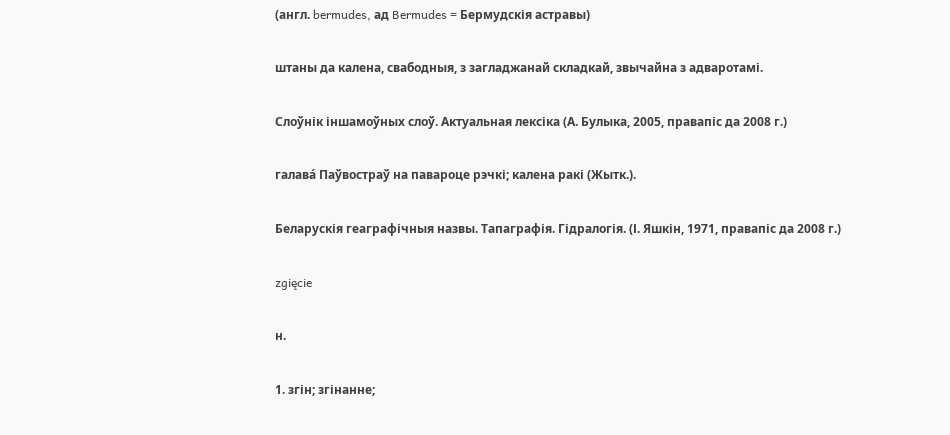(англ. bermudes, ад Bermudes = Бермудскія астравы)

штаны да калена, свабодныя, з загладжанай складкай, звычайна з адваротамі.

Слоўнік іншамоўных слоў. Актуальная лексіка (А. Булыка, 2005, правапіс да 2008 г.)

галава́ Паўвостраў на павароце рэчкі; калена ракі (Жытк.).

Беларускія геаграфічныя назвы. Тапаграфія. Гідралогія. (І. Яшкін, 1971, правапіс да 2008 г.)

zgięcie

н.

1. згін; згінанне;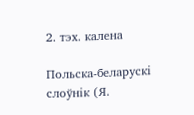2. тэх. калена

Польска-беларускі слоўнік (Я.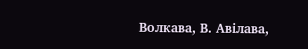Волкава, В. Авілава,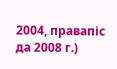2004, правапіс да 2008 г.)